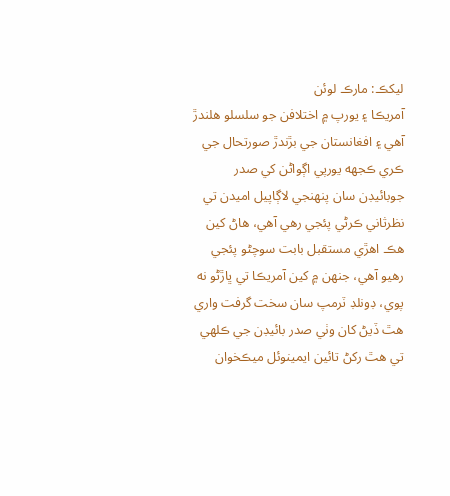ليکڪ: مارڪ لوئن
آمريڪا ۽ يورپ ۾ اختلافن جو سلسلو هلندڙ آهي ۽ افغانستان جي بڙندڙ صورتحال جي ڪري ڪجهه يورپي اڳواڻن کي صدر جوبائيڊن سان پنهنجي لاڳاپيل اميدن تي نظرثاني ڪرڻي پئجي رهي آهي، هاڻ کين هڪ اهڙي مستقبل بابت سوچڻو پئجي رهيو آهي، جنهن ۾ کين آمريڪا تي ڀاڙڻو نه پوي، ڊونلڊ ٽرمپ سان سخت گرفت واري هٿ ڏيڻ کان وٺي صدر بائيڊن جي ڪلهي تي هٿ رکڻ تائين ايمينوئل ميڪخوان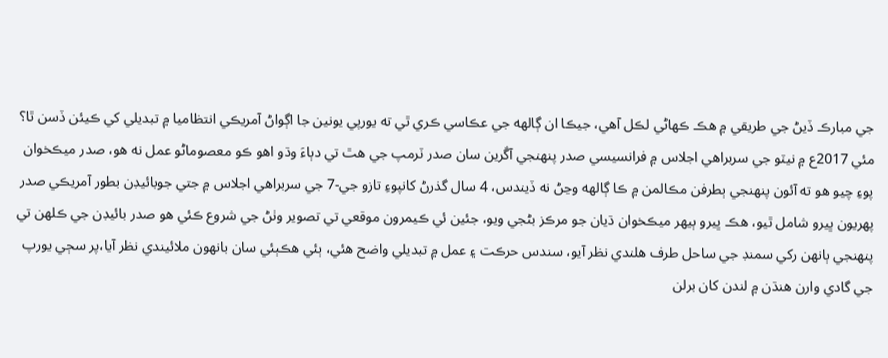جي مبارڪ ڏيڻ جي طريقي ۾ هڪ ڪهاڻي لڪل آهي، جيڪا ان ڳالهه جي عڪاسي ڪري ٿي ته يورپي يونين جا اڳواڻ آمريڪي انتظاميا ۾ تبديلي کي ڪيئن ڏسن ٿا؟ مئي 2017ع ۾ نيٽو جي سربراهي اجلاس ۾ فرانسيسي صدر پنهنجي آڱرين سان صدر ٽرمپ جي هٿ تي دٻاءَ وڌو اهو ڪو معصوماڻو عمل نه هو، صدر ميڪخوان پوءِ چيو هو ته آئون پنهنجي ٻطرفن مڪالمن ۾ ڪا ڳالهه وڃڻ نه ڏيندس، 4 سال گذرڻ کانپوءِ تازو جي-7 جي سربراهي اجلاس ۾ جتي جوبائيڊن بطور آمريڪي صدر پهريون ڀيرو شامل ٿيو، هڪ ڀيرو ٻيهر ميڪخوان ڌيان جو مرڪز بڻجي ويو، جئين ئي ڪيمرون موقعي تي تصوير وٺڻ جي شروع ڪئي هو صدر بائيڊن جي ڪلهن تي پنهنجي ٻانهن رکي سمنڊ جي ساحل طرف هلندي نظر آيو، سندس حرڪت ۽ عمل ۾ تبديلي واضح هئي، ٻئي هڪٻئي سان بانهون ملائيندي نظر آيا،پر سڄي يورپ جي گادي وارن هنڌن ۾ لندن کان برلن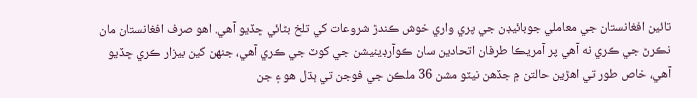تائين افغانستان جي معاملي جوبائيڊن جي پري واري خوش ڪندڙ شروعات کي تلخ بڻائي ڇڏيو آهي. اهو صرف افغانستان مان نڪرڻ جي ڪري نه آهي پر آمريڪا طرفان اتحادين سان ڪوآرڊينيشن جي کوٽ جي ڪري آهي، جنهن کين بيزار ڪري ڇڏيو آهي، خاص طور تي اهڙين حالتن ۾ جڏهن نيٽو مشن 36 ملڪن جي فوجن تي ٻڌل هو ۽ جن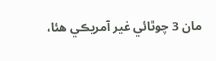مان 3 چوٿائي غير آمريڪي هئا،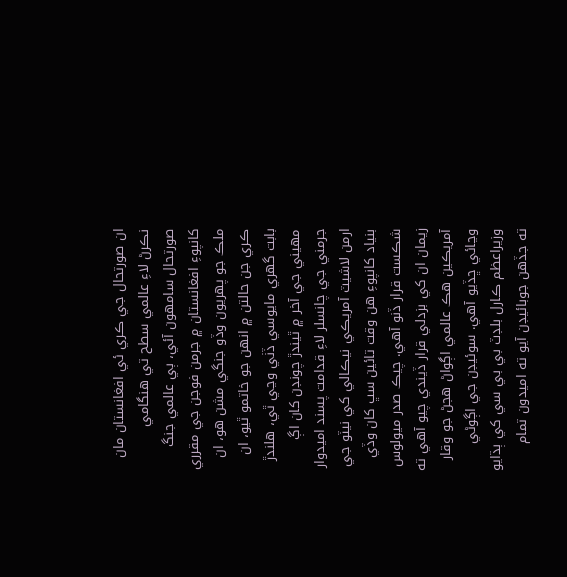ان صورتحال جي ڪري ئي افغانستان مان نڪرڻ لاءِ عالمي سطح تي هنگامي صورتحال سامهون آئي، ٻي عالمي جنگ کانپوءِ افغانستان ۾ جرمن فوجن جي مقرري ملڪ جو پهريون وڏو جنگي مشن هو، ان ڪري جن حالتن ۾ انهن جو خاتمو ٿيو، ان بابت گهري مايوسي ڏٺي وڃي ٿي، هلندڙ مهيني جي آخر ۾ ٿيندڙ چونڊن کان اڳ جرمني جي چانسلر لاءِ قدامت پسند اميدوار ارمن لاشيٽ آمريڪي نيڪالي کي نيٽو جي بنياد کانپوءِ هن وقت تائين سڀ کان وڏي شڪست قرار ڏنو آهي. چيڪ صدر ميولوس زيمان ان کي بزدلي قرار ڏيندي چيو آهي ته آمريڪين هڪ عالمي اڳواڻ هجڻ جو وقار وڃائي ڇڏيو آهي. سوئيڊن جي اڳوڻي وزيراعظم ڪارل بلڊٽ بي بي سي کي ٻڌايو ته جڏهن جوبائيڊن آيو ته اميدون تمام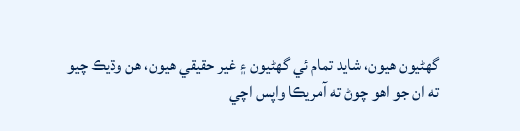گهڻيون هيون، شايد تمام ئي گهڻيون ۽ غير حقيقي هيون، هن وڌيڪ چيو ته ان جو اهو چوڻ ته آمريڪا واپس اچي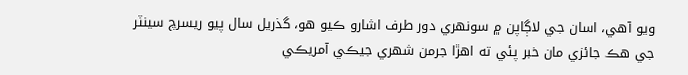ويو آهي، اسان جي لاڳاپن ۾ سونهري دور طرف اشارو ڪيو هو، گذريل سال پيو ريسرچ سينٽر جي هڪ جائزي مان خبر پئي ته اهڙا جرمن شهري جيڪي آمريڪي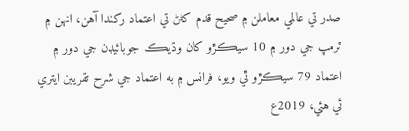صدر تي عالمي معاملن ۾ صحيح قدم کڻڻ تي اعتماد رکندا آهن، انهن ۾ ٽرمپ جي دور ۾ 10 سيڪڙو کان وڌيڪ جوبائيڊن جي دور ۾ اعتماد 79 سيڪڙو ٿي ويو، فرانس ۾ به اعتماد جي شرح تقريبن ايتري ئي هئي، 2019ع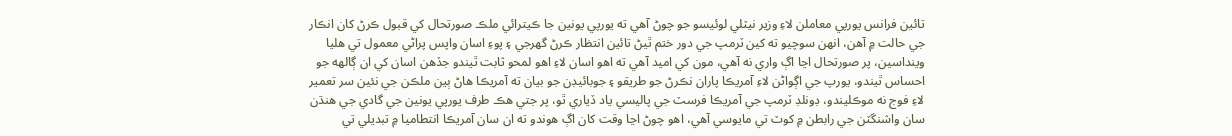تائين فرانس يورپي معاملن لاءِ وزير نيٽلي لوئيسو جو چوڻ آهي ته يورپي يونين جا ڪيترائي ملڪ صورتحال کي قبول ڪرڻ کان انڪار جي حالت ۾ آهن، انهن سوچيو ته کين ٽرمپ جي دور ختم ٿيڻ تائين انتظار ڪرڻ گهرجي ۽ پوءِ اسان واپس پراڻي معمول تي هليا وينداسين، پر صورتحال اڃا اڳ واري نه آهي، مون کي اميد آهي ته اهو اسان لاءِ اهو لمحو ثابت ٿيندو جڏهن اسان کي ان ڳالهه جو احساس ٿيندو، يورپ جي اڳواڻن لاءِ آمريڪا پاران نڪرڻ جو طريقو ۽ جوبائيڊن جو بيان ته آمريڪا هاڻ ٻين ملڪن جي نئين سر تعمير لاءِ فوج نه موڪليندو، ڊونلڊ ٽرمپ جي آمريڪا فرسٽ جي پاليسي ياد ڏياري ٿو، پر جتي هڪ طرف يورپي يونين جي گادي جي هنڌن سان واشنگٽن جي رابطن ۾ کوٽ تي مايوسي آهي، اهو چوڻ اڃا وقت کان اڳ هوندو ته ان سان آمريڪا انتطاميا ۾ تبديلي تي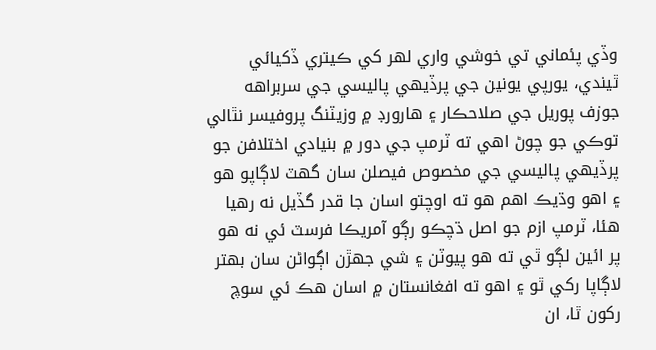وڏي پئماني تي خوشي واري لهر کي ڪيتري ڏکيائي ٿيندي، يورپي يونين جي پرڏيهي پاليسي جي سربراهه جوزف پوريل جي صلاحڪار ۽ هارورڊ ۾ وزيٽنگ پروفيسر نٿالي توڪي جو چوڻ اهي ته ٽرمپ جي دور ۾ بنيادي اختلافن جو پرڏيهي پاليسي جي مخصوص فيصلن سان گهٽ لاڳاپو هو ۽ اهو وڌيڪ اهم هو ته اوچتو اسان جا قدر گڏيل نه رهيا هئا، ٽرمپ ازم جو اصل ڌچڪو رڳو آمريڪا فرسٽ ئي نه هو پر ائين لڳو ٿي ته هو پيوٽن ۽ شي جهڙن اڳواڻن سان بهتر لاڳاپا رکي ٿو ۽ اهو ته افغانستان ۾ اسان هڪ ئي سوچ رکون ٿا، ان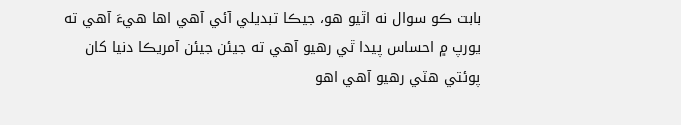بابت ڪو سوال نه اٿيو هو، جيڪا تبديلي آئي آهي اها هيءَ آهي ته يورپ ۾ احساس پيدا ٿي رهيو آهي ته جيئن جيئن آمريڪا دنيا کان پوئتي هٽي رهيو آهي اهو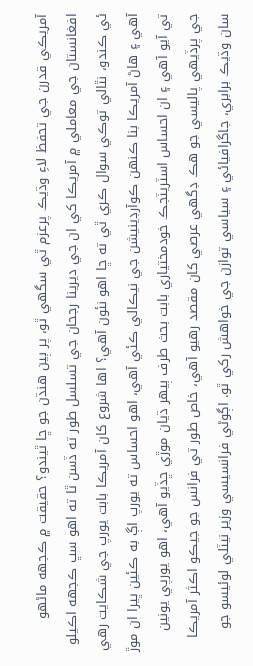آمريڪي قدرن جي تحفظ لاءِ وڌيڪ پرعزم ٿي سگهي ٿو، پر ٻين هنڌن جو ڇا ٿيندو؟ حقيقت ۾ ڪجهه ماڻهو افغانستان جي معاملي ۾ آمريڪا کي ان جي ديرينا رجحان جي تسلسل طور ته ڏسن ٿا ته اهو سڀ ڪجهه اڪيلو ئي ڪندو، نٿالي توڪي سوال ڪري ٿي ته ڇا اهو نئون آهي؟ اها شروع کان آمريڪا بابت يورپ جي شڪايت رهي آهي ۽ هاڻ آمريڪا بنا ڪنهن ڪوآرڊينيشن جي نيڪالي ڪئي آهي، اهو احساس ته يورپ اڳ به ڪئين ڀيرا ان موڙ تي آيو آهي ۽ ان احساس اسٽريٽجڪ خودمختياري بابت بحث طرف ٻيهر ڌيان موڙي ڇڏيو آهي، اهو يورپي يونين جي پرڏيهي پاليسي جو هڪ ڊگهي عرصي کان مقصد رهيو آهي، خاص طور تي فرانس جو جيڪو اڪثر آمريڪا سان وڌيڪ برابري، جاگرافيائي ۽ سياسي توازن جي خواهش رکي ٿو. اڳوڻي فرانسيسي وزير نيٽلي لوئيسو جو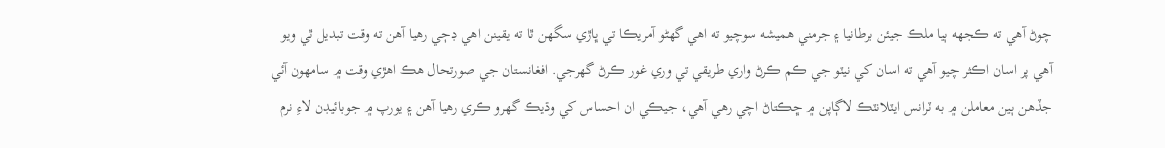چوڻ آهي ته ڪجهه ٻيا ملڪ جيئن برطانيا ۽ جرمني هميشه سوچيو ته اهي گهڻو آمريڪا تي ڀاڙي سگهن ٿا ته يقينن اهي ڊڄي رهيا آهن ته وقت تبديل ٿي ويو آهي پر اسان اڪثر چيو آهي ته اسان کي نيٽو جي ڪم ڪرڻ واري طريقي تي وري غور ڪرڻ گهرجي. افغانستان جي صورتحال هڪ اهڙي وقت ۾ سامهون آئي جڏهن ٻين معاملن ۾ به ٽرانس ايٽلانٽڪ لاڳاپن ۾ ڇڪتاڻ اچي رهي آهي، جيڪي ان احساس کي وڌيڪ گهرو ڪري رهيا آهن ۽ يورپ ۾ جوبائيڊن لاءِ نرم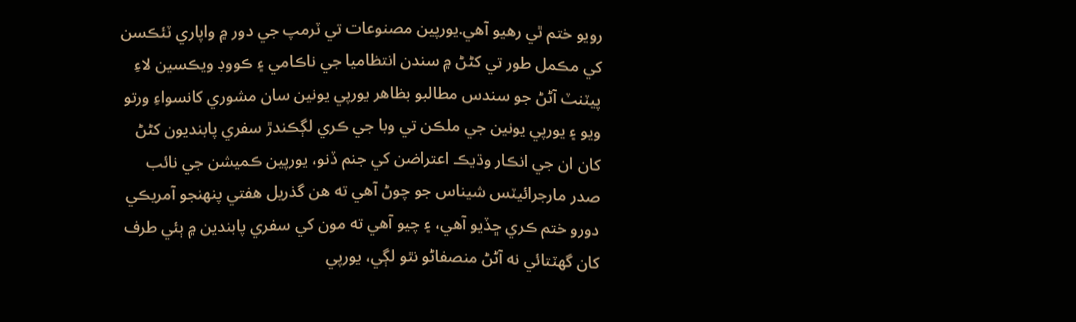رويو ختم ٿي رهيو آهي.يورپين مصنوعات تي ٽرمپ جي دور ۾ واپاري ٽئڪسن کي مڪمل طور تي کڻڻ ۾ سندن انتظاميا جي ناڪامي ۽ ڪووڊ ويڪسين لاءِ پيٽنٽ آڻڻ جو سندس مطالبو بظاهر يورپي يونين سان مشوري کانسواءِ ورتو ويو ۽ يورپي يونين جي ملڪن تي وبا جي ڪري لڳڪندڙ سفري پابنديون کڻڻ کان ان جي انڪار وڌيڪ اعتراضن کي جنم ڏنو، يورپين ڪميشن جي نائب صدر مارجرائيٽس شيناس جو چوڻ آهي ته هن گذريل هفتي پنهنجو آمريڪي دورو ختم ڪري ڇڏيو آهي، ۽ چيو آهي ته مون کي سفري پابندين ۾ ٻئي طرف کان گهٽتائي نه آڻڻ منصفاڻو نٿو لڳي، يورپي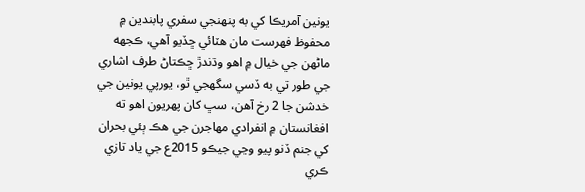يونين آمريڪا کي به پنهنجي سفري پابندين ۾ محفوظ فهرست مان هٽائي ڇڏيو آهي، ڪجهه ماڻهن جي خيال ۾ اهو وڌندڙ ڇڪتاڻ طرف اشاري جي طور تي به ڏسي سگهجي ٿو، يورپي يونين جي خدشن جا 2 رخ آهن، سڀ کان پهريون اهو ته افغانستان ۾ انفرادي مهاجرن جي هڪ ٻئي بحران کي جنم ڏنو پيو وڃي جيڪو 2015ع جي ياد تازي ڪري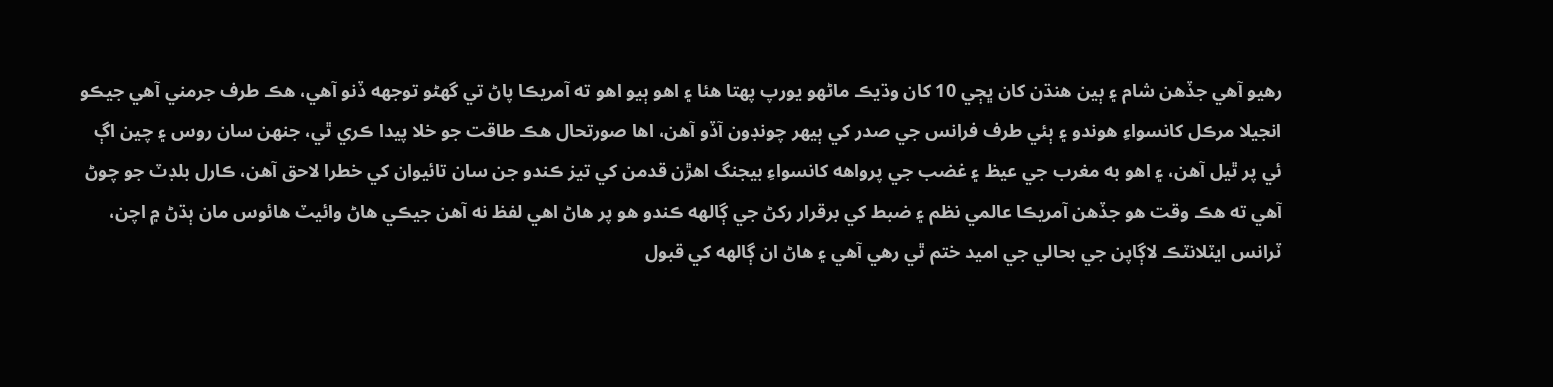رهيو آهي جڏهن شام ۽ ٻين هنڌن کان ڀڄي 10 کان وڌيڪ ماڻهو يورپ پهتا هئا ۽ اهو ٻيو اهو ته آمريڪا پاڻ تي گهڻو توجهه ڏنو آهي، هڪ طرف جرمني آهي جيڪو انجيلا مرڪل کانسواءِ هوندو ۽ ٻئي طرف فرانس جي صدر کي ٻيهر چونڊون آڏو آهن، اها صورتحال هڪ طاقت جو خلا پيدا ڪري ٿي، جنهن سان روس ۽ چين اڳ ئي پر ٿيل آهن، ۽ اهو به مغرب جي عيظ ۽ غضب جي پرواهه کانسواءِ بيجنگ اهڙن قدمن کي تيز ڪندو جن سان تائيوان کي خطرا لاحق آهن، ڪارل بلڊٽ جو چوڻ آهي ته هڪ وقت هو جڏهن آمريڪا عالمي نظم ۽ ضبط کي برقرار رکڻ جي ڳالهه ڪندو هو پر هاڻ اهي لفظ نه آهن جيڪي هاڻ وائيٽ هائوس مان ٻڌڻ ۾ اچن، ٽرانس ايٽلانٽڪ لاڳاپن جي بحالي جي اميد ختم ٿي رهي آهي ۽ هاڻ ان ڳالهه کي قبول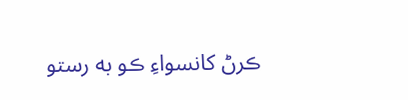ڪرڻ کانسواءِ ڪو به رستو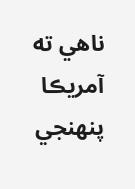ناهي ته آمريڪا پنهنجي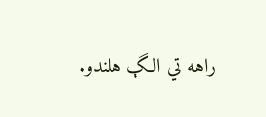راهه تي الڳ هلندو.